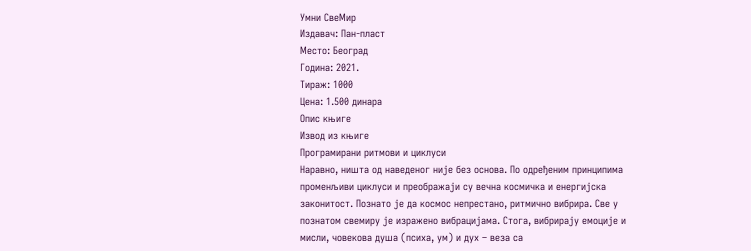Умни СвеМир
Издавач: Пан-пласт
Место: Београд
Година: 2021.
Тираж: 1000
Цена: 1.500 динара
Опис књиге
Извод из књиге
Програмирани ритмови и циклуси
Наравно, ништа од наведеног није без основа. По одређеним принципима променљиви циклуси и преображаји су вечна космичка и енергијска законитост. Познато је да космос непрестано, ритмично вибрира. Све у познатом свемиру је изражено вибрацијама. Стога, вибрирају емоције и мисли, човекова душа (психа, ум) и дух – веза са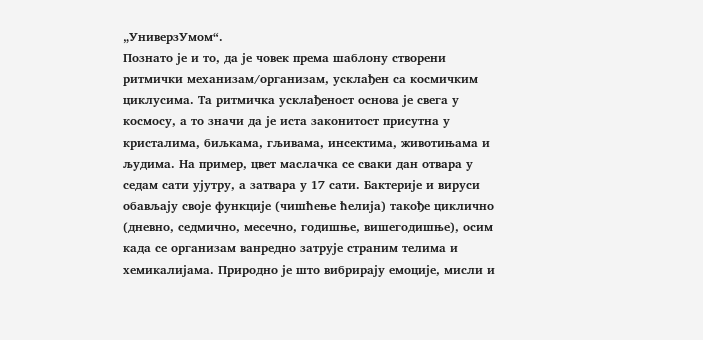„УниверзУмом“.
Познато је и то, да је човек према шаблону створени ритмички механизам/организам, усклађен са космичким циклусима. Та ритмичка усклађеност основа је свега у космосу, а то значи да је иста законитост присутна у кристалима, биљкама, гљивама, инсектима, животињама и људима. На пример, цвет маслачка се сваки дан отвара у седам сати ујутру, а затвара у 17 сати. Бактерије и вируси обављају своје функције (чишћење ћелија) такође циклично (дневно, седмично, месечно, годишње, вишегодишње), осим када се организам ванредно затрује страним телима и хемикалијама. Природно је што вибрирају емоције, мисли и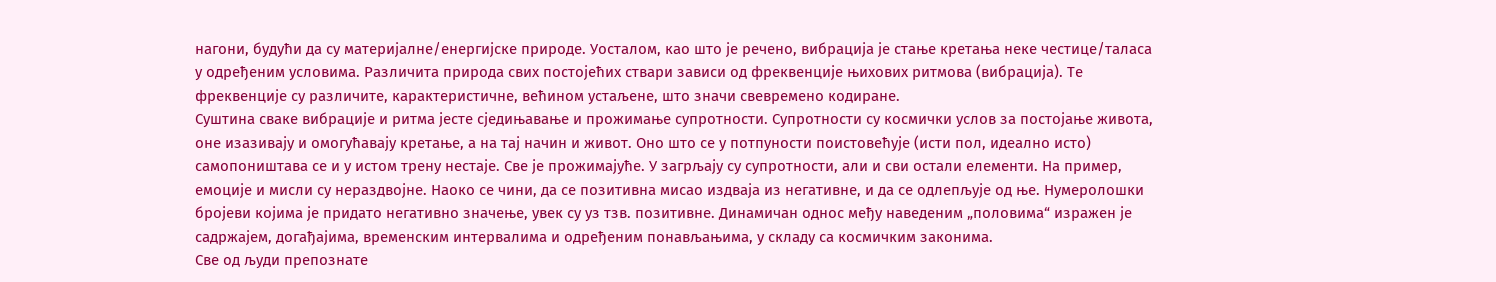нагони, будући да су материјалне/енергијске природе. Уосталом, као што је речено, вибрација је стање кретања неке честице/таласа у одређеним условима. Различита природа свих постојећих ствари зависи од фреквенције њихових ритмова (вибрација). Те фреквенције су различите, карактеристичне, већином устаљене, што значи свевремено кодиране.
Суштина сваке вибрације и ритма јесте сједињавање и прожимање супротности. Супротности су космички услов за постојање живота, оне изазивају и омогућавају кретање, а на тај начин и живот. Оно што се у потпуности поистовећује (исти пол, идеално исто) самопоништава се и у истом трену нестаје. Све је прожимајуће. У загрљају су супротности, али и сви остали елементи. На пример, емоције и мисли су нераздвојне. Наоко се чини, да се позитивна мисао издваја из негативне, и да се одлепљује од ње. Нумеролошки бројеви којима је придато негативно значење, увек су уз тзв. позитивне. Динамичан однос међу наведеним „половима“ изражен је садржајем, догађајима, временским интервалима и одређеним понављањима, у складу са космичким законима.
Све од људи препознате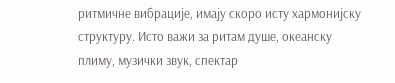ритмичне вибрације, имају скоро исту хармонијску структуру. Исто важи за ритам душе, океанску плиму, музички звук, спектар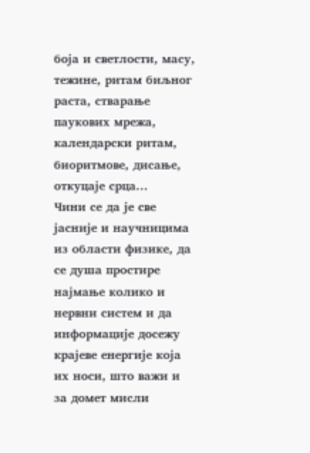боја и светлости, масу, тежине, ритам биљног раста, стварање паукових мрежа, календарски ритам, биоритмове, дисање, откуцаје срца...
Чини се да је све јасније и научницима из области физике, да се душа простире најмање колико и нервни систем и да информације досежу крајеве енергије која их носи, што важи и за домет мисли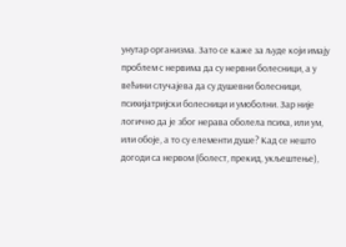унутар организма. Зато се каже за људе који имају проблем с нервима да су нервни болесници, а у већини случајева да су душевни болесници, психијатријски болесници и умоболни. Зар није логично да је због нерава оболела психа, или ум, или обоје, а то су елементи душе? Кад се нешто догоди са нервом (болест, прекид, укљештење),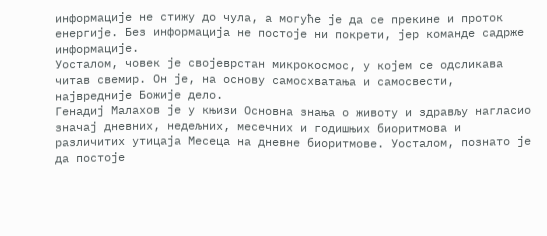информације не стижу до чула, а могуће је да се прекине и проток енергије. Без информација не постоје ни покрети, јер команде садрже информације.
Уосталом, човек је својеврстан микрокосмос, у којем се одсликава читав свемир. Он је, на основу самосхватања и самосвести, највредније Божије дело.
Генадиј Малахов је у књизи Основна знања о животу и здрављу нагласио значај дневних, недељних, месечних и годишњих биоритмова и различитих утицаја Месеца на дневне биоритмове. Уосталом, познатo је да постоје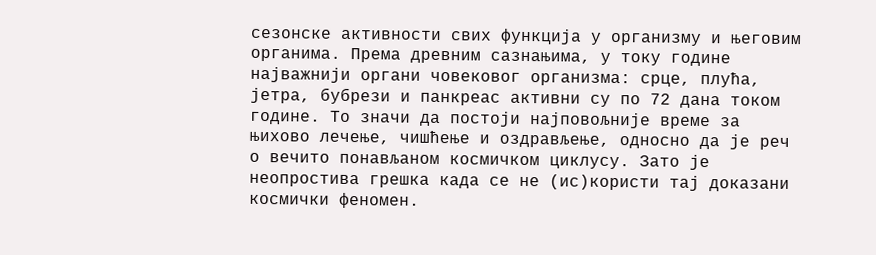сезонске активности свих функција у организму и његовим органима. Према древним сазнањима, у току године најважнији органи човековог организма: срце, плућа, јетра, бубрези и панкреас активни су по 72 дана током године. То значи да постоји најповољније време за њихово лечење, чишћење и оздрављење, односно да је реч о вечито понављаном космичком циклусу. Зато је неопростива грешка када се не (ис)користи тај доказани космички феномен.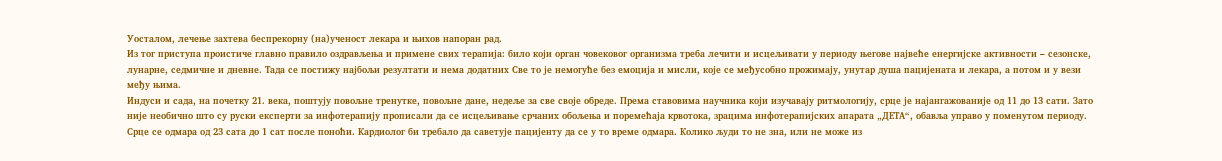Уосталом, лечење захтева беспрекорну (на)ученост лекара и њихов напоран рад.
Из тог приступа проистиче главно правило оздрављења и примене свих терапија: било који орган човековог организма треба лечити и исцељивати у периоду његове највеће енергијске активности – сезонске, лунарне, седмичне и дневне. Тада се постижу најбољи резултати и нема додатних Све то је немогуће без емоција и мисли, које се међусобно прожимају, унутар душа пацијената и лекара, а потом и у вези међу њима.
Индуси и сада, на почетку 21. века, поштују повољне тренутке, повољне дане, недеље за све своје обреде. Према ставовима научника који изучавају ритмологију, срце је најангажованије од 11 до 13 сати. Зато није необично што су руски експерти за инфотерапију прописали да се исцељивање срчаних обољења и поремећаја крвотока, зрацима инфотерапијских апарата „ДЕТА“, обавља управо у поменутом периоду. Срце се одмара од 23 сата до 1 сат после поноћи. Кардиолог би требало да саветује пацијенту да се у то време одмара. Колико људи то не зна, или не може из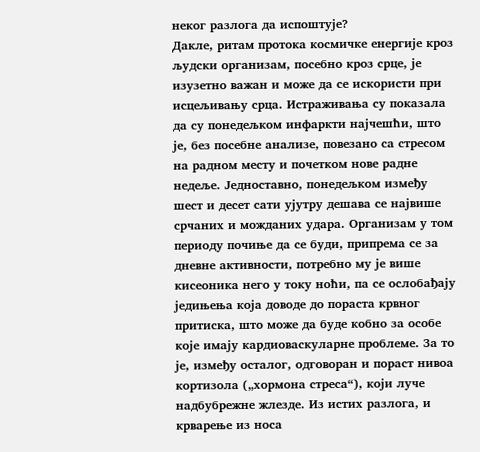неког разлога да испоштује?
Дакле, ритам протока космичке енергије кроз људски организам, посебно кроз срце, је изузетно важан и може да се искористи при исцељивању срца. Истраживања су показала да су понедељком инфаркти најчешћи, што је, без посебне анализе, повезано са стресом на радном месту и почетком нове радне недеље. Једноставно, понедељком између шест и десет сати ујутру дешава се највише срчаних и можданих удара. Организам у том периоду почиње да се буди, припрема се за дневне активности, потребно му је више кисеоника него у току ноћи, па се ослобађају једињења која доводе до пораста крвног притиска, што може да буде кобно за особе које имају кардиоваскуларне проблеме. За то је, између осталог, одговоран и пораст нивоа кортизола („хормона стреса“), који луче надбубрежне жлезде. Из истих разлога, и крварење из носа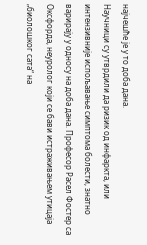најчешће је у то доба дана.
Научници су утврдили да ризик од инфаркта, или интензивније испољавање симптома болести, знатно варирају у односу на доба дана. Професор Расел Фостер са Оксфорда, неуролог који се бави истраживањем утицаја „биолошког сата“ на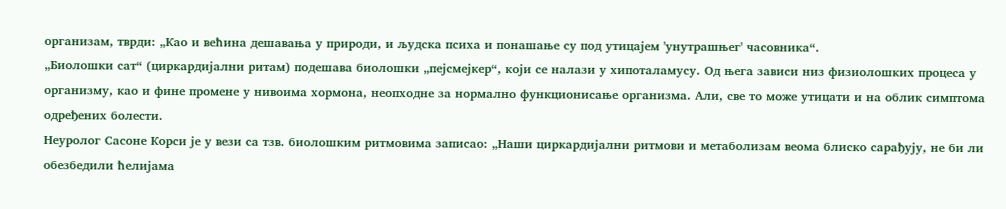организам, тврди: „Као и већина дешавања у природи, и људска психа и понашање су под утицајем 'унутрашњег' часовника“.
„Биолошки сат“ (циркардијални ритам) подешава биолошки „пејсмејкер“, који се налази у хипоталамусу. Од њега зависи низ физиолошких процеса у организму, као и фине промене у нивоима хормона, неопходне за нормално функционисање организма. Али, све то може утицати и на облик симптома одређених болести.
Неуролог Сасоне Корси је у вези са тзв. биолошким ритмовима записао: „Наши циркардијални ритмови и метаболизам веома блиско сарађују, не би ли обезбедили ћелијама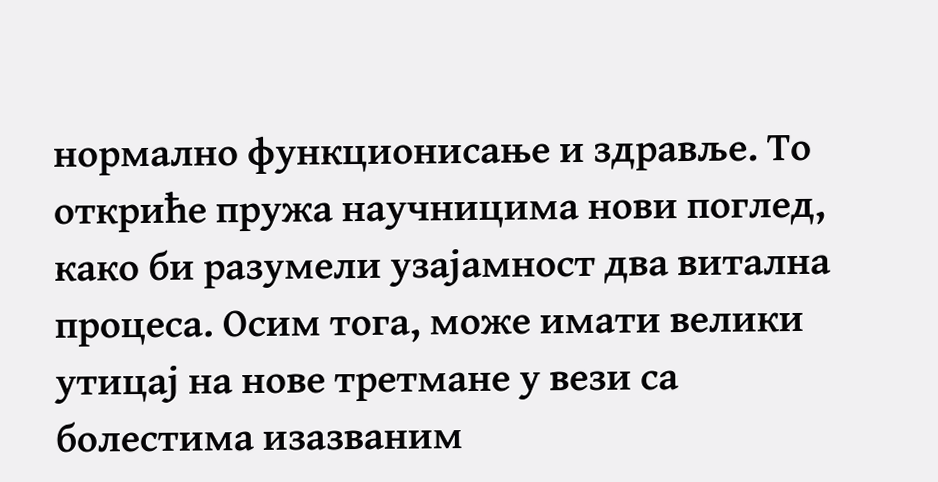нормално функционисање и здравље. То откриће пружа научницима нови поглед, како би разумели узајамност два витална процеса. Осим тога, може имати велики утицај на нове третмане у вези са болестима изазваним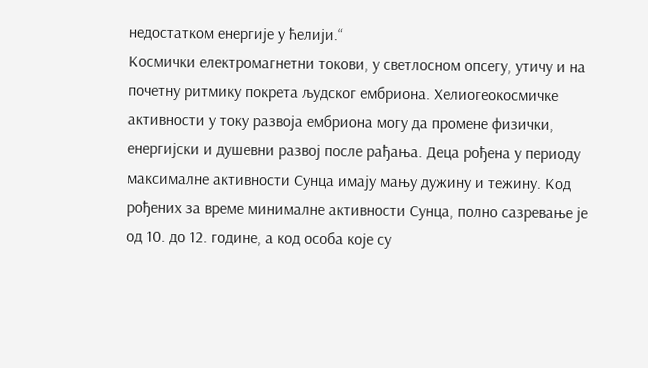недостатком енергије у ћелији.“
Космички електромагнетни токови, у светлосном опсегу, утичу и на почетну ритмику покрета људског ембриона. Хелиогеокосмичке активности у току развоја ембриона могу да промене физички, енергијски и душевни развој после рађања. Деца рођена у периоду максималне активности Сунца имају мању дужину и тежину. Код рођених за време минималне активности Сунца, полно сазревање је од 10. до 12. године, а код особа које су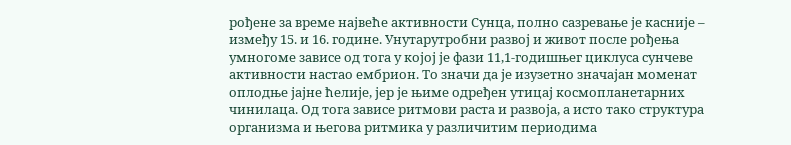рођене за време највеће активности Сунца, полно сазревање је касније – између 15. и 16. године. Унутарутробни развој и живот после рођења умногоме зависе од тога у којој је фази 11,1-годишњег циклуса сунчеве активности настао ембрион. То значи да је изузетно значајан моменат оплодње јајне ћелије, јер је њиме одређен утицај космопланетарних чинилаца. Од тога зависе ритмови раста и развоја, а исто тако структура организма и његова ритмика у различитим периодима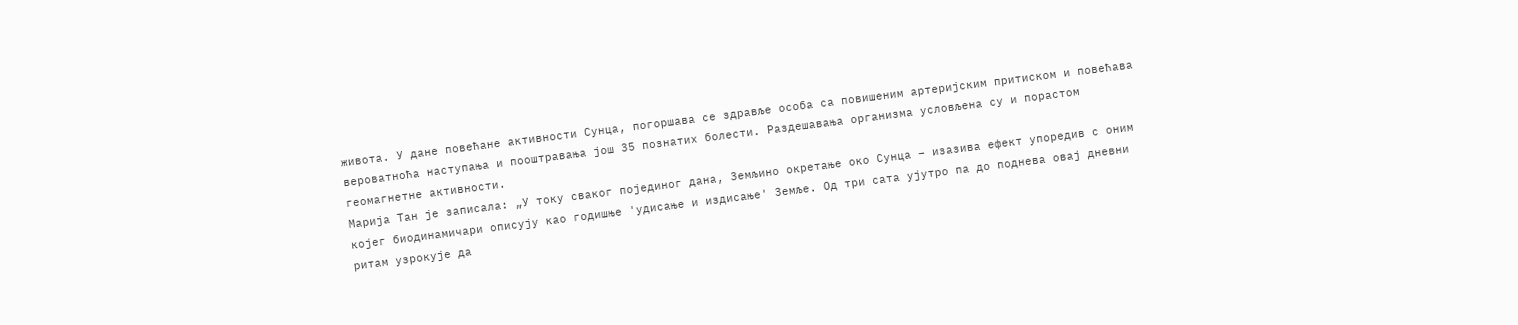живота. У дане повећане активности Сунца, погоршава се здравље особа са повишеним артеријским притиском и повећава вероватноћа наступања и пооштравања још 35 познатих болести. Раздешавања организма условљена су и порастом геомагнетне активности.
Марија Тан је записала: „У току сваког појединог дана, Земљино окретање око Сунца – изазива ефект упоредив с оним којег биодинамичари описују као годишње 'удисање и издисање' Земље. Од три сата ујутро па до поднева овај дневни ритам узрокује да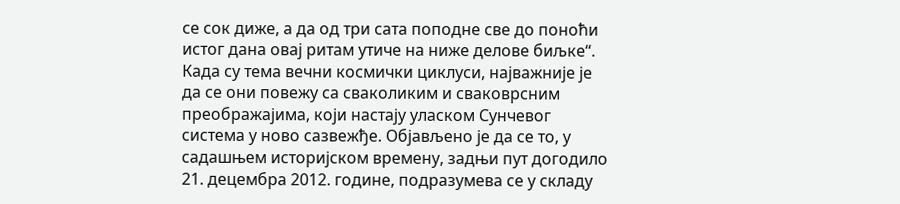се сок диже, а да од три сата поподне све до поноћи истог дана овај ритам утиче на ниже делове биљке“.
Када су тема вечни космички циклуси, најважније је да се они повежу са сваколиким и сваковрсним преображајима, који настају уласком Сунчевог система у ново сазвежђе. Објављено је да се то, у садашњем историјском времену, задњи пут догодило 21. децембра 2012. године, подразумева се у складу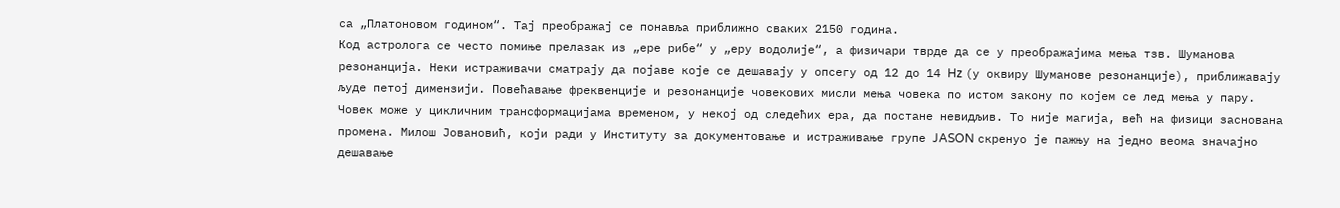са „Платоновом годином“. Тај преображај се понавља приближно сваких 2150 година.
Код астролога се често помиње прелазак из „ере рибе“ у „еру водолије“, а физичари тврде да се у преображајима мења тзв. Шуманова резонанција. Неки истраживачи сматрају да појаве које се дешавају у опсегу од 12 до 14 Hz (у оквиру Шуманове резонанције), приближавају људе петој димензији. Повећавање фреквенције и резонанције човекових мисли мења човека по истом закону по којем се лед мења у пару.
Човек може у цикличним трансформацијама временом, у некој од следећих ера, да постане невидљив. То није магија, већ на физици заснована промена. Милош Јовановић, који ради у Институту за документовање и истраживање групе JASON скренуо је пажњу на једно веома значајно дешавање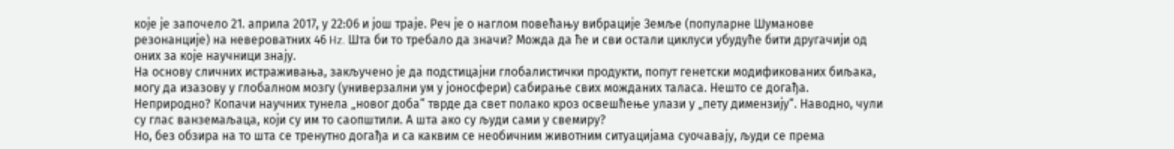које је започело 21. априла 2017, у 22:06 и још траје. Реч је о наглом повећању вибрације Земље (популарне Шуманове резонанције) на невероватних 46 Hz. Шта би то требало да значи? Можда да ће и сви остали циклуси убудуће бити другачији од оних за које научници знају.
На основу сличних истраживања, закључено је да подстицајни глобалистички продукти, попут генетски модификованих биљака, могу да изазову у глобалном мозгу (универзални ум у јоносфери) сабирање свих можданих таласа. Нешто се догађа. Неприродно? Копачи научних тунела „новог доба“ тврде да свет полако кроз освешћење улази у „пету димензију“. Наводно, чули су глас ванземаљаца, који су им то саопштили. А шта ако су људи сами у свемиру?
Но, без обзира на то шта се тренутно догађа и са каквим се необичним животним ситуацијама суочавају, људи се према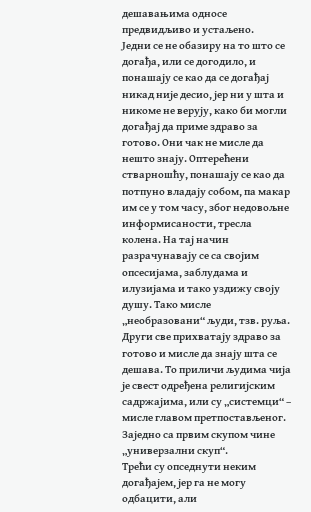дешавањима односе предвидљиво и устаљено.
Једни се не обазиру на то што се догађа, или се догодило, и понашају се као да се догађај никад није десио, јер ни у шта и никоме не верују, како би могли догађај да приме здраво за готово. Они чак не мисле да нешто знају. Оптерећени стварношћу, понашају се као да потпуно владају собом, па макар им се у том часу, због недовољне информисаности, тресла колена. На тај начин разрачунавају се са својим опсесијама, заблудама и илузијама и тако уздижу своју душу. Тако мисле „необразовани“ људи, тзв. руља.
Други све прихватају здраво за готово и мисле да знају шта се дешава. То приличи људима чија је свест одређена религијским садржајима, или су „системци“ – мисле главом претпостављеног. Заједно са првим скупом чине „универзални скуп“.
Трећи су опседнути неким догађајем, јер га не могу одбацити, али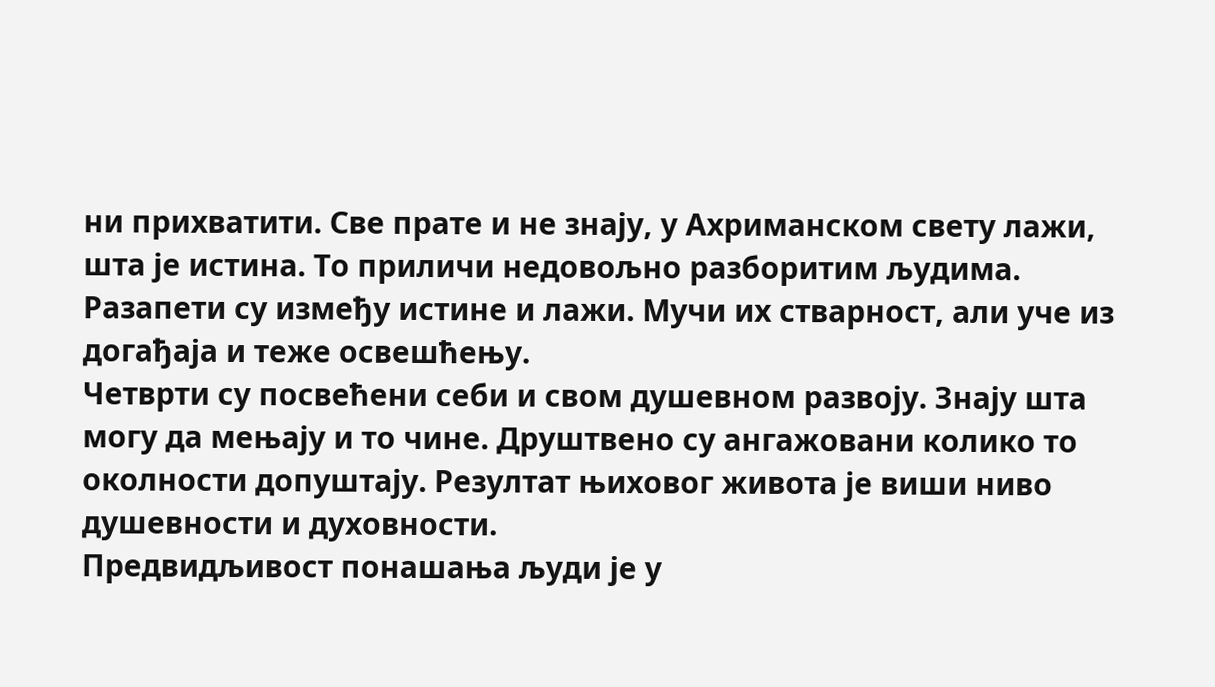ни прихватити. Све прате и не знају, у Ахриманском свету лажи, шта је истина. То приличи недовољно разборитим људима. Разапети су између истине и лажи. Мучи их стварност, али уче из догађаја и теже освешћењу.
Четврти су посвећени себи и свом душевном развоју. Знају шта могу да мењају и то чине. Друштвено су ангажовани колико то околности допуштају. Резултат њиховог живота је виши ниво душевности и духовности.
Предвидљивост понашања људи је у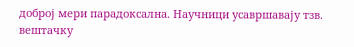доброј мери парадоксална. Научници усавршавају тзв. вештачку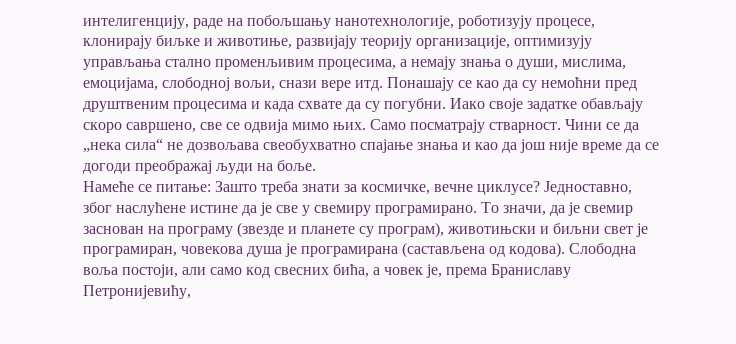интелигенцију, раде на побољшању нанотехнологије, роботизују процесе, клонирају биљке и животиње, развијају теорију организације, оптимизују управљања стално променљивим процесима, а немају знања о души, мислима, емоцијама, слободној вољи, снази вере итд. Понашају се као да су немоћни пред друштвеним процесима и када схвате да су погубни. Иако своје задатке обављају скоро савршено, све се одвија мимо њих. Само посматрају стварност. Чини се да „нека сила“ не дозвољава свеобухватно спајање знања и као да још није време да се догоди преображај људи на боље.
Намеће се питање: Зашто треба знати за космичке, вечне циклусе? Једноставно, због наслућене истине да је све у свемиру програмирано. То значи, да је свемир заснован на програму (звезде и планете су програм), животињски и биљни свет је програмиран, човекова душа је програмирана (састављена од кодова). Слободна воља постоји, али само код свесних бића, а човек је, према Браниславу Петронијевићу,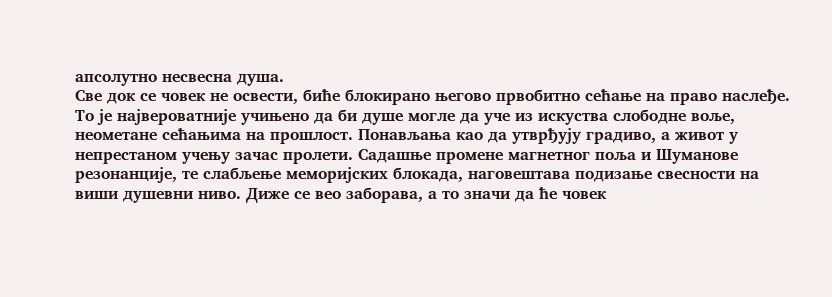апсолутно несвесна душа.
Све док се човек не освести, биће блокирано његово првобитно сећање на право наслеђе. То је највероватније учињено да би душе могле да уче из искуства слободне воље, неометане сећањима на прошлост. Понављања као да утврђују градиво, а живот у непрестаном учењу зачас пролети. Садашње промене магнетног поља и Шуманове резонанције, те слабљење меморијских блокада, наговештава подизање свесности на виши душевни ниво. Диже се вео заборава, а то значи да ће човек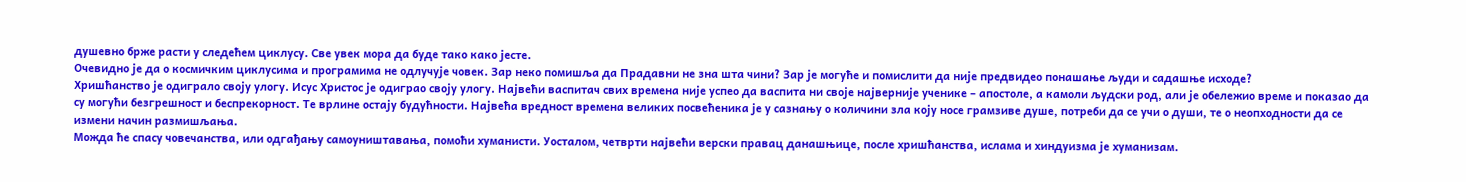душевно брже расти у следећем циклусу. Све увек мора да буде тако како јесте.
Очевидно је да о космичким циклусима и програмима не одлучује човек. Зар неко помишља да Прадавни не зна шта чини? Зар је могуће и помислити да није предвидео понашање људи и садашње исходе?
Хришћанство је одиграло своју улогу. Исус Христос је одиграо своју улогу. Највећи васпитач свих времена није успео да васпита ни своје најверније ученике – апостоле, а камоли људски род, али је обележио време и показао да су могући безгрешност и беспрекорност. Те врлине остају будућности. Највећа вредност времена великих посвећеника је у сазнању о количини зла коју носе грамзиве душе, потреби да се учи о души, те о неопходности да се измени начин размишљања.
Можда ће спасу човечанства, или одгађању самоуништавања, помоћи хуманисти. Уосталом, четврти највећи верски правац данашњице, после хришћанства, ислама и хиндуизма је хуманизам.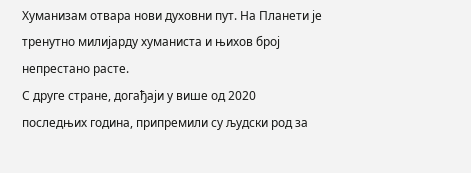Хуманизам отвара нови духовни пут. На Планети је тренутно милијарду хуманиста и њихов број непрестано расте.
С друге стране, догађаји у више од 2020 последњих година, припремили су људски род за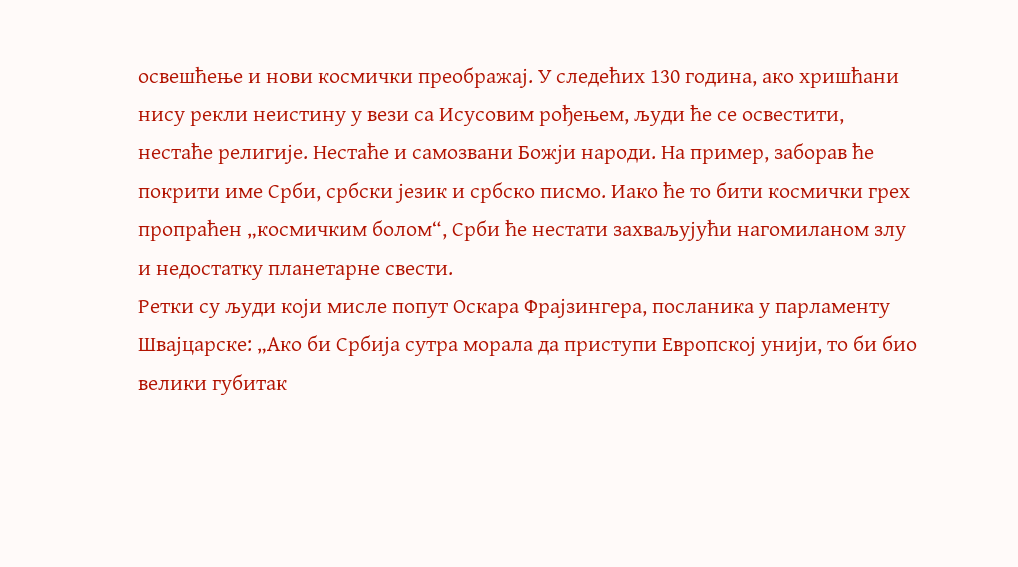освешћење и нови космички преображај. У следећих 130 година, ако хришћани нису рекли неистину у вези са Исусовим рођењем, људи ће се освестити, нестаће религије. Нестаће и самозвани Божји народи. На пример, заборав ће покрити име Срби, србски језик и србско писмо. Иако ће то бити космички грех пропраћен „космичким болом“, Срби ће нестати захваљујући нагомиланом злу и недостатку планетарне свести.
Ретки су људи који мисле попут Оскара Фрајзингера, посланика у парламенту Швајцарске: „Ако би Србија сутра морала да приступи Европској унији, то би био велики губитак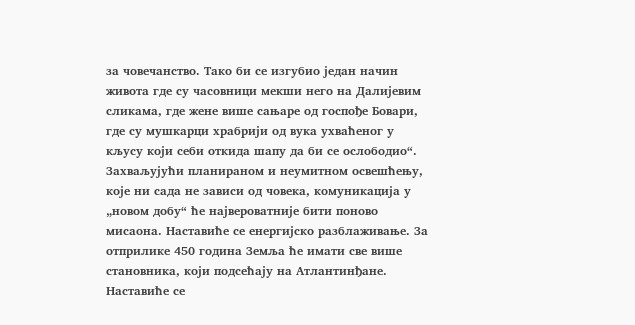за човечанство. Тако би се изгубио један начин живота где су часовници мекши него на Далијевим сликама, где жене више сањаре од госпође Бовари, где су мушкарци храбрији од вука ухваћеног у кљусу који себи откида шапу да би се ослободио“.
Захваљујући планираном и неумитном освешћењу, које ни сада не зависи од човека, комуникација у „новом добу“ ће највероватније бити поново мисаона. Наставиће се енергијско разблаживање. За отприлике 450 година Земља ће имати све више становника, који подсећају на Атлантинђане. Наставиће се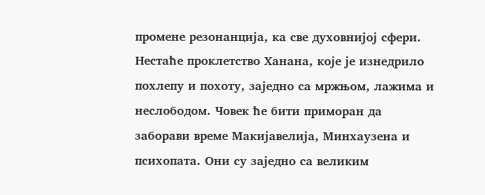промене резонанција, ка све духовнијој сфери. Нестаће проклетство Ханана, које је изнедрило похлепу и похоту, заједно са мржњом, лажима и неслободом. Човек ће бити приморан да заборави време Макијавелија, Минхаузена и психопата. Они су заједно са великим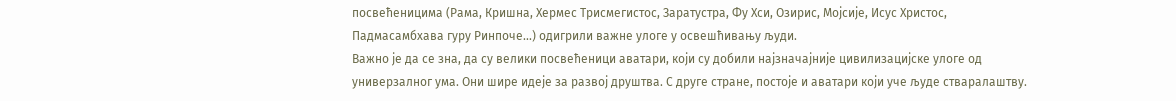посвећеницима (Рама, Кришна, Хермес Трисмегистос, Заратустра, Фу Хси, Озирис, Мојсије, Исус Христос, Падмасамбхава гуру Ринпоче...) одигрили важне улоге у освешћивању људи.
Важно је да се зна, да су велики посвећеници аватари, који су добили најзначајније цивилизацијске улоге од универзалног ума. Они шире идеје за развој друштва. С друге стране, постоје и аватари који уче људе стваралаштву.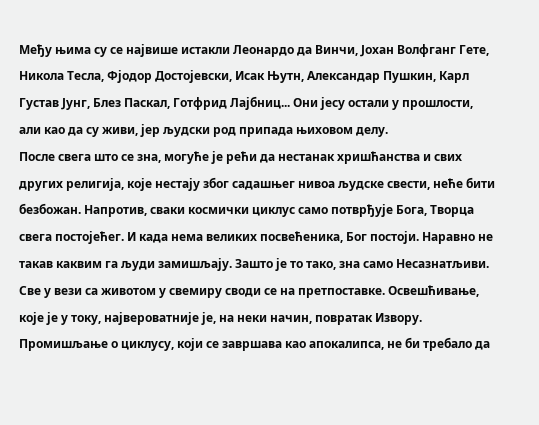Међу њима су се највише истакли Леонардо да Винчи, Јохан Волфганг Гете, Никола Тесла, Фјодор Достојевски, Исак Њутн, Александар Пушкин, Карл Густав Јунг, Блез Паскал, Готфрид Лајбниц... Они јесу остали у прошлости, али као да су живи, јер људски род припада њиховом делу.
После свега што се зна, могуће је рећи да нестанак хришћанства и свих других религија, које нестају због садашњег нивоа људске свести, неће бити безбожан. Напротив, сваки космички циклус само потврђује Бога, Творца свега постојећег. И када нема великих посвећеника, Бог постоји. Наравно не такав каквим га људи замишљају. Зашто је то тако, зна само Несазнатљиви.
Све у вези са животом у свемиру своди се на претпоставке. Освешћивање, које је у току, највероватније је, на неки начин, повратак Извору. Промишљање о циклусу, који се завршава као апокалипса, не би требало да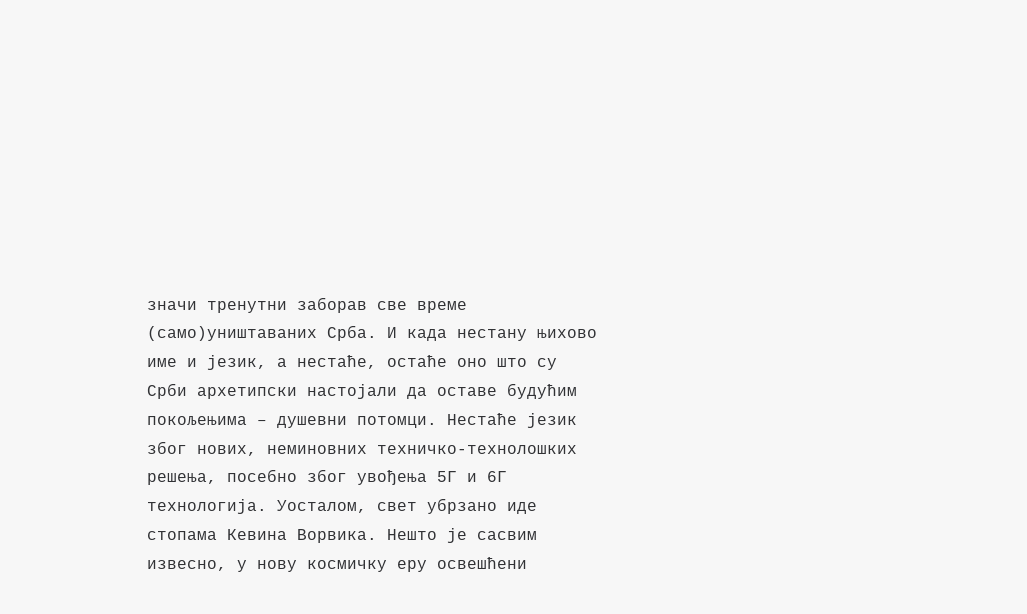значи тренутни заборав све време (само)уништаваних Срба. И када нестану њихово име и језик, а нестаће, остаће оно што су Срби архетипски настојали да оставе будућим покољењима – душевни потомци. Нестаће језик због нових, неминовних техничко-технолошких решења, посебно због увођења 5Г и 6Г технологија. Уосталом, свет убрзано иде стопама Кевина Ворвика. Нешто је сасвим извесно, у нову космичку еру освешћени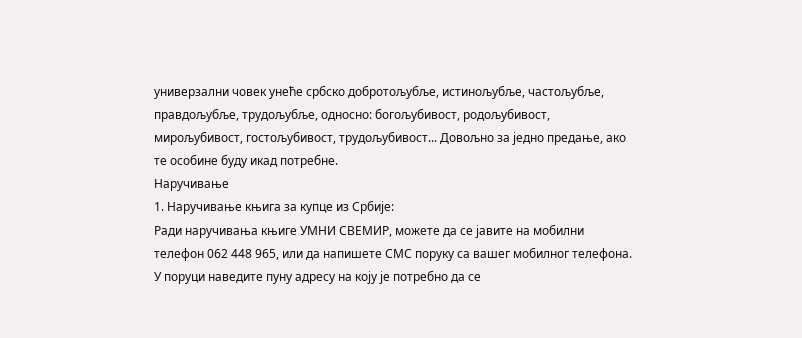универзални човек унеће србско добротољубље, истинољубље, частољубље, правдољубље, трудољубље, односно: богољубивост, родољубивост, мирољубивост, гостољубивост, трудољубивост... Довољно за једно предање, ако те особине буду икад потребне.
Наручивање
1. Наручивање књига за купце из Србије:
Ради наручивања књиге УМНИ СВЕМИР, можете да се јавите на мобилни телефон 062 448 965, или да напишете СМС поруку са вашег мобилног телефона. У поруци наведите пуну адресу на коју је потребно да се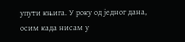упути књига. У року од једног дана, осим када нисам у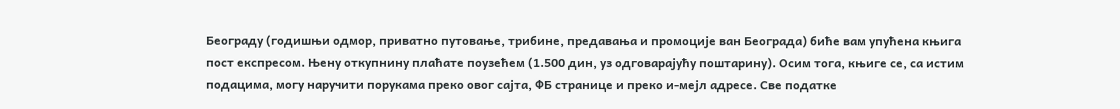Београду (годишњи одмор, приватно путовање, трибине, предавања и промоциjе ван Београда) биће вам упућена књига пост експресом. Њену откупнину плаћате поузећем (1.500 дин, уз одговарајућу поштарину). Осим тога, књиге се, са истим подацима, могу наручити порукама преко овог сајта, ФБ странице и преко и-мејл адресе. Све податке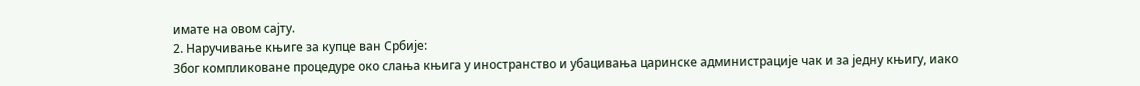имате на овом сајту.
2. Наручивање књиге за купце ван Србије:
Због компликоване процедуре око слања књига у иностранство и убацивања царинске администрације чак и за једну књигу, иако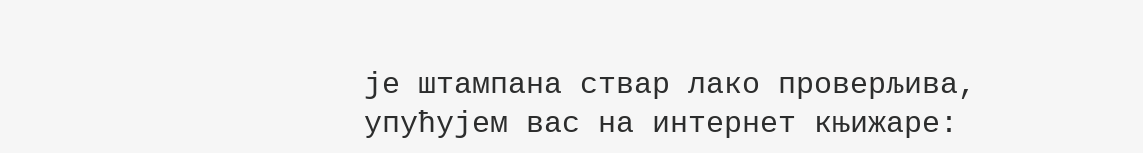је штампана ствар лако проверљива, упућујем вас на интернет књижаре: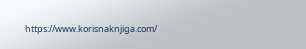https://www.korisnaknjiga.com/